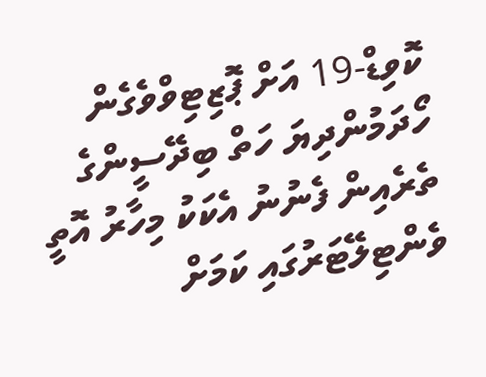ކޮވިޑް-19 އަށް ޕޮޒިޓިވްވެގެން ހޯދަމުންދިޔަ ހަތް ބިދޭސީންގެ ތެރެއިން ފެނުނު އެކަކު މިހާރު އޮތީ ވެންޓިލޭޓަރުގައި ކަމަށް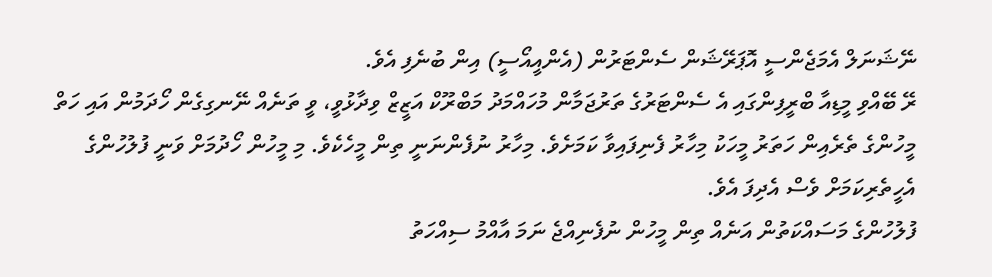ނޭޝަނަލް އެމަޖެންސީ އޮޕަރޭޝަން ސެންޓަރުން (އެންއީއޯސީ) އިން ބުނެފި އެވެ.
ރޭ ބޭއްވި މީޑިއާ ބްރީފިންގައި އެ ސެންޓަރުގެ ތަރުޖަމާން މުހައްމަދު މަބްރޫކް އަޒީޒް ވިދާޅުވީ، ވީ ތަނެއް ނޭނގިގެން ހޯދަމުން އައި ހަތް މީހުންގެ ތެރެއިން ހަތަރު މީހަކު މިހާރު ފެނިފައިވާ ކަމަށެވެ. މިހާރު ނުފެންނަނީ ތިން މީހެކެވެ. މި މީހުން ހޯދުމަށް ވަނީ ފުލުހުންގެ އެހީތެރިކަމަށް ވެސް އެދިފަ އެވެ.
ފުލުހުންގެ މަސައްކަތުން އަނެއް ތިން މީހުން ނުފެނިއްޖެ ނަމަ އާއްމު ސިއްހަތު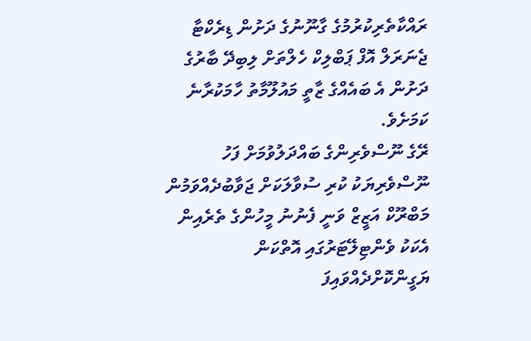ރައްކާތެރިކުރުމުގެ ގާނޫނުގެ ދަށުން ޑިރެކްޓާ ޖެނަރަލް އޮފް ޕަބްލިކް ހެލްތަށް ލިބިދޭ ބާރުގެ ދަށުން އެ ބައެއްގެ ޒާތީ މައުލޫމާތު ހާމަކުރާނެ ކަމަށެވެ.
ރޭގެ ނޫސްވެރިންގެ ބައްދަލުވުމަށް ފަހު ނޫސްވެރިޔަކު ކުރި ސުވާލަކަށް ޖަވާބުދެއްވަމުން މަބްރޫކް އަޒީޒް ވަނީ ފެނުނު މީހުންގެ ތެރެއިން އެކަކު ވެންޓިލޭޓަރުގައި އޮތްކަން ޔަގީންކޮށްދެއްވައިފަ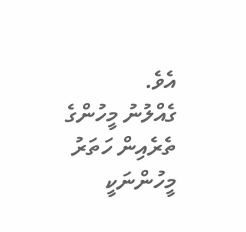އެވެ.
ގެއްލުނު މީހުންގެ ތެރެއިން ހަތަރު މީހުންނަކީ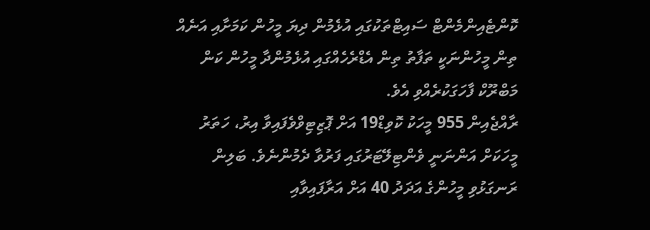ކޮންޓެއިންމެންޓް ސައިޓްތަކުގައި އުޅެމުން ދިޔަ މީހުން ކަމަށާއި އަނެއް ތިން މީހުންނަކީ ތަފާތު ތިން އެޑްރެހެއްގައި އުޅެމުންދާ މީހުން ކަން މަބްރޫކް ފާހަގަކުރެއްވި އެވެ.
ރާއްޖެއިން 955 މީހަކު ކޮވިޑް19 އަށް ޕޮޒިޓިވްވެފައިވާ އިރު، ހަތަރު މީހަކަށް އަންނަނީ ވެންޓިލޭޓަރުގައި ފަރުވާ ދެމުންނެވެ. ބަލިން ރަނގަޅުވި މީހުންގެ އަދަދު 40 އަށް އަރާފައިވާއި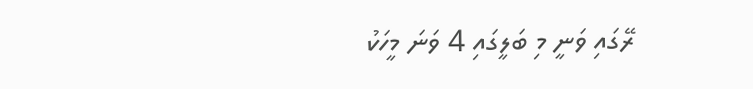ރޭގައި ވަނީ މި ބަލީގައި 4 ވަނަ މީހަކު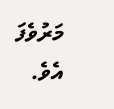މަރުވެފަ އެވެ.